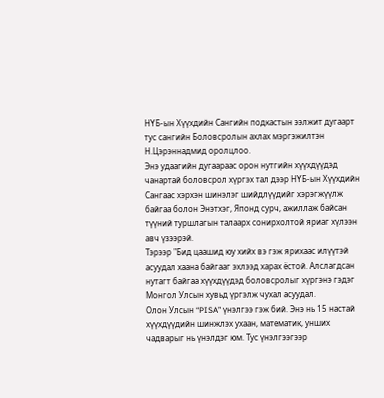НҮБ-ын Хүүхдийн Сангийн подкастын ээлжит дугаарт тус сангийн Боловсролын ахлах мэргэжилтэн Н.Цэрэннадмид оролцлоо.
Энэ удаагийн дугаараас орон нутгийн хүүхдүүдэд чанартай боловсрол хүргэх тал дээр НҮБ-ын Хүүхдийн Сангаас хэрхэн шинэлэг шийдлүүдийг хэрэгжүүлж байгаа болон Энэтхэг, Японд сурч, ажиллаж байсан түүний туршлагын талаарх сонирхолтой яриаг хүлээн авч үзээрэй.
Тэрээр "Бид цаашид юу хийх вэ гэж ярихаас илүүтэй асуудал хаана байгааг эхлээд харах ёстой. Алслагдсан нутагт байгаа хүүхдүүдэд боловсролыг хүргэнэ гэдэг Монгол Улсын хувьд үргэлж чухал асуудал.
Олон Улсын “PISA” үнэлгээ гэж бий. Энэ нь 15 настай хүүхдүүдийн шинжлэх ухаан, математик, унших чадварыг нь үнэлдэг юм. Тус үнэлгээгээр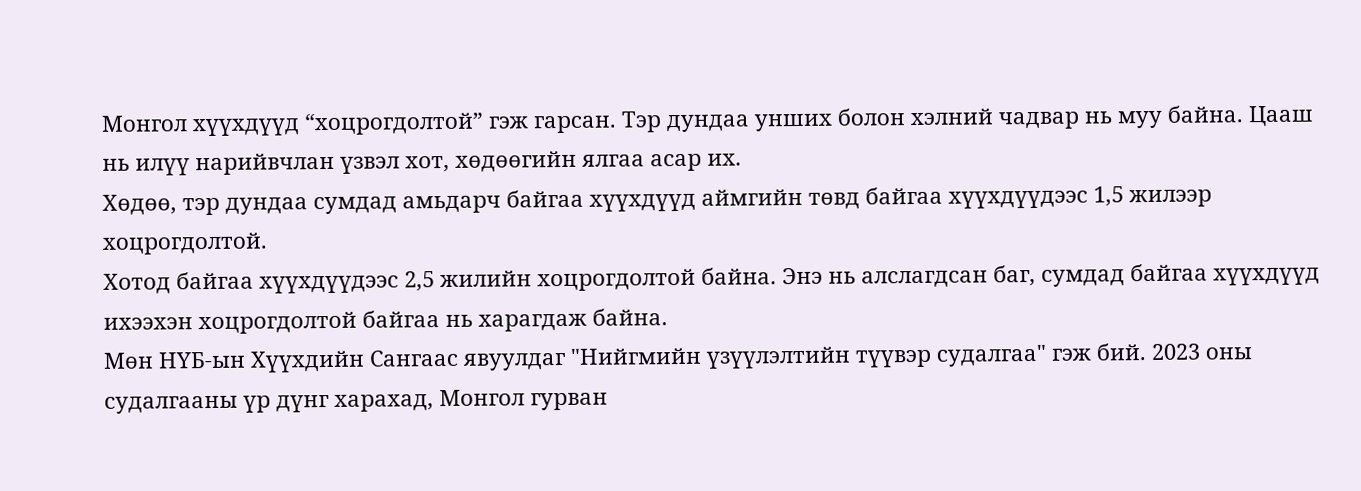Монгол хүүхдүүд “хоцрогдолтой” гэж гарсан. Тэр дундаа унших болон хэлний чадвар нь муу байна. Цааш нь илүү нарийвчлан үзвэл хот, хөдөөгийн ялгаа асар их.
Хөдөө, тэр дундаа сумдад амьдарч байгаа хүүхдүүд аймгийн төвд байгаа хүүхдүүдээс 1,5 жилээр хоцрогдолтой.
Хотод байгаа хүүхдүүдээс 2,5 жилийн хоцрогдолтой байна. Энэ нь алслагдсан баг, сумдад байгаа хүүхдүүд ихээхэн хоцрогдолтой байгаа нь харагдаж байна.
Мөн НҮБ-ын Хүүхдийн Сангаас явуулдаг "Нийгмийн үзүүлэлтийн түүвэр судалгаа" гэж бий. 2023 оны судалгааны үр дүнг харахад, Монгол гурван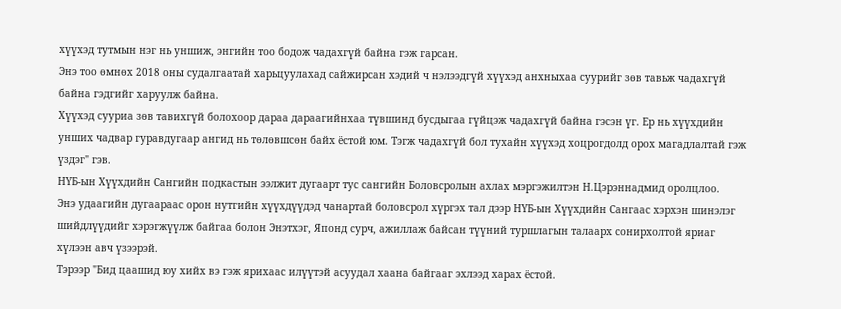хүүхэд тутмын нэг нь уншиж, энгийн тоо бодож чадахгүй байна гэж гарсан.
Энэ тоо өмнөх 2018 оны судалгаатай харьцуулахад сайжирсан хэдий ч нэлээдгүй хүүхэд анхныхаа суурийг зөв тавьж чадахгүй байна гэдгийг харуулж байна.
Хүүхэд сууриа зөв тавихгүй болохоор дараа дараагийнхаа түвшинд бусдыгаа гүйцэж чадахгүй байна гэсэн үг. Ер нь хүүхдийн унших чадвар гуравдугаар ангид нь төлөвшсөн байх ёстой юм. Тэгж чадахгүй бол тухайн хүүхэд хоцрогдолд орох магадлалтай гэж үздэг" гэв.
НҮБ-ын Хүүхдийн Сангийн подкастын ээлжит дугаарт тус сангийн Боловсролын ахлах мэргэжилтэн Н.Цэрэннадмид оролцлоо.
Энэ удаагийн дугаараас орон нутгийн хүүхдүүдэд чанартай боловсрол хүргэх тал дээр НҮБ-ын Хүүхдийн Сангаас хэрхэн шинэлэг шийдлүүдийг хэрэгжүүлж байгаа болон Энэтхэг, Японд сурч, ажиллаж байсан түүний туршлагын талаарх сонирхолтой яриаг хүлээн авч үзээрэй.
Тэрээр "Бид цаашид юу хийх вэ гэж ярихаас илүүтэй асуудал хаана байгааг эхлээд харах ёстой.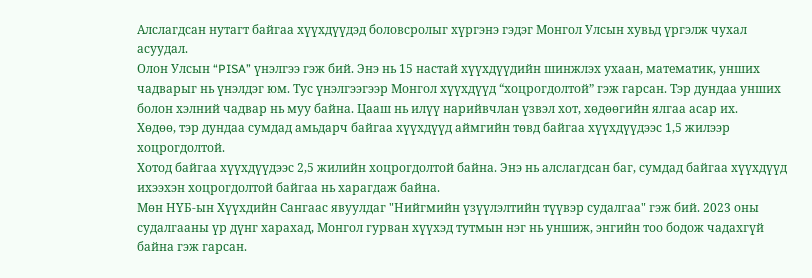Алслагдсан нутагт байгаа хүүхдүүдэд боловсролыг хүргэнэ гэдэг Монгол Улсын хувьд үргэлж чухал асуудал.
Олон Улсын “PISA” үнэлгээ гэж бий. Энэ нь 15 настай хүүхдүүдийн шинжлэх ухаан, математик, унших чадварыг нь үнэлдэг юм. Тус үнэлгээгээр Монгол хүүхдүүд “хоцрогдолтой” гэж гарсан. Тэр дундаа унших болон хэлний чадвар нь муу байна. Цааш нь илүү нарийвчлан үзвэл хот, хөдөөгийн ялгаа асар их.
Хөдөө, тэр дундаа сумдад амьдарч байгаа хүүхдүүд аймгийн төвд байгаа хүүхдүүдээс 1,5 жилээр хоцрогдолтой.
Хотод байгаа хүүхдүүдээс 2,5 жилийн хоцрогдолтой байна. Энэ нь алслагдсан баг, сумдад байгаа хүүхдүүд ихээхэн хоцрогдолтой байгаа нь харагдаж байна.
Мөн НҮБ-ын Хүүхдийн Сангаас явуулдаг "Нийгмийн үзүүлэлтийн түүвэр судалгаа" гэж бий. 2023 оны судалгааны үр дүнг харахад, Монгол гурван хүүхэд тутмын нэг нь уншиж, энгийн тоо бодож чадахгүй байна гэж гарсан.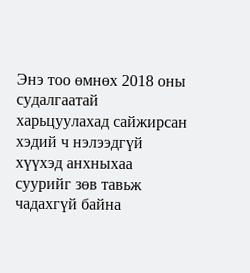Энэ тоо өмнөх 2018 оны судалгаатай харьцуулахад сайжирсан хэдий ч нэлээдгүй хүүхэд анхныхаа суурийг зөв тавьж чадахгүй байна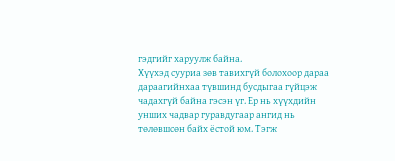гэдгийг харуулж байна.
Хүүхэд сууриа зөв тавихгүй болохоор дараа дараагийнхаа түвшинд бусдыгаа гүйцэж чадахгүй байна гэсэн үг. Ер нь хүүхдийн унших чадвар гуравдугаар ангид нь төлөвшсөн байх ёстой юм. Тэгж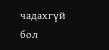чадахгүй бол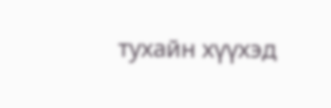тухайн хүүхэд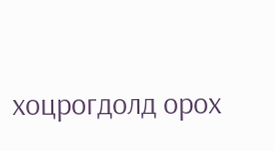хоцрогдолд орох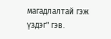магадлалтай гэж үздэг" гэв.